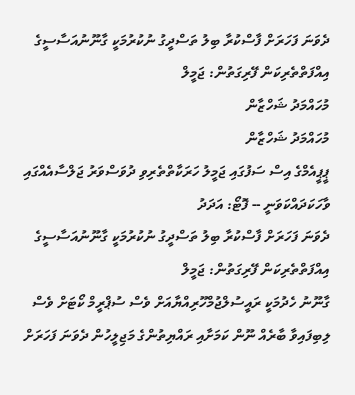ދެވަނަ ފަހަރަށް ފާސްކުރާ ބިލު ތަސްދީގު ނުކުރުމަކީ ގާނޫނުއަސާސީގެ އިއްފަތްތެރިކަން ފޭރިގަތުން: ޖަމީލް
މުހައްމަދު ޝަހްޒާން
މުހައްމަދު ޝަހްޒާން
ޕީޕީއެމްގެ އިސް ސަފުގައި ޖަމީލު ހަރަކާތްތެރިވި ދުވަސްވަރު ޖަލްސާއެއްގައި ވާހަކަދައްކަވަނީ -- ފޮޓޯ: އަދަދު
ދެވަނަ ފަހަރަށް ފާސްކުރާ ބިލު ތަސްދީގު ނުކުރުމަކީ ގާނޫނުއަސާސީގެ އިއްފަތްތެރިކަން ފޭރިގަތުން: ޖަމީލް
ގާނޫނު ހެދުމަކީ ރައީސުލްޖުމްހޫރިއްޔާއަށް ވެސް ސުޕްރީމް ކޯޓަށް ވެސް ލިބިފައިވާ ބާރެއް ނޫން ކަމަށާއި ރައްޔިތުންގެ މަޖިލީހުން ދެވަނަ ފަހަރަށް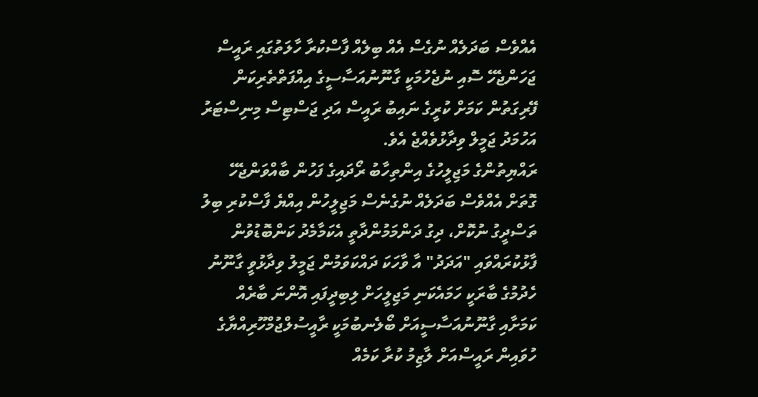އެއްވެސް ބަދަލެއް ނުގެސް އެއް ބިލެއް ފާސްކުރާ ހާލަތުގައި ރައީސް ޖަހަންޖެހޭ ސޮއި ނުޖެހުމަކީ ގާނޫނުއަސާސީގެ އިއްފަތްތެރިކަން ފޭރިގަތުން ކަމަށް ކުރީގެ ނައިބު ރައީސް އަދި ޖަސްޓިސް މިނިސްޓަރު އަހުމަދު ޖަމީލް ވިދާޅުވެއްޖެ އެވެ.
ރައްޔިތުންގެ މަޖިލީހުގެ އިންތިހާބު ރޯދައިގެ ފަހުން ބާއްވަންޖެހޭ ގޮތަށް އެއްވެސް ބަދަލެއް ނުގެނެސް މަޖިލީހުން އިއްޔެ ފާސްކުރި ބިލު ތަސްދީގު ނުކޮށް، ދިގު ދަންމަމުންދާތީ އެކަމާމެދު ކަންބޮޑުވުން ފާޅުކުރައްވައި "އަދަދު" އާ ވާހަކަ ދައްކަވަމުން ޖަމީލު ވިދާޅުވީ ގާނޫނު ހެދުމުގެ ބާރަކީ ހަމައެކަނި މަޖިލީހަށް ލިބިދީފައި އޮންނަ ބާރެއް ކަމަށާއި ގާނޫނުއަސާސީއަށް ބޯލެނބުމަކީ ރާއީސުލްޖުމްހޫރިއްޔާގެ ހުވައިން ރައީސްއަށް ލާޒިމު ކުރާ ކަމެއް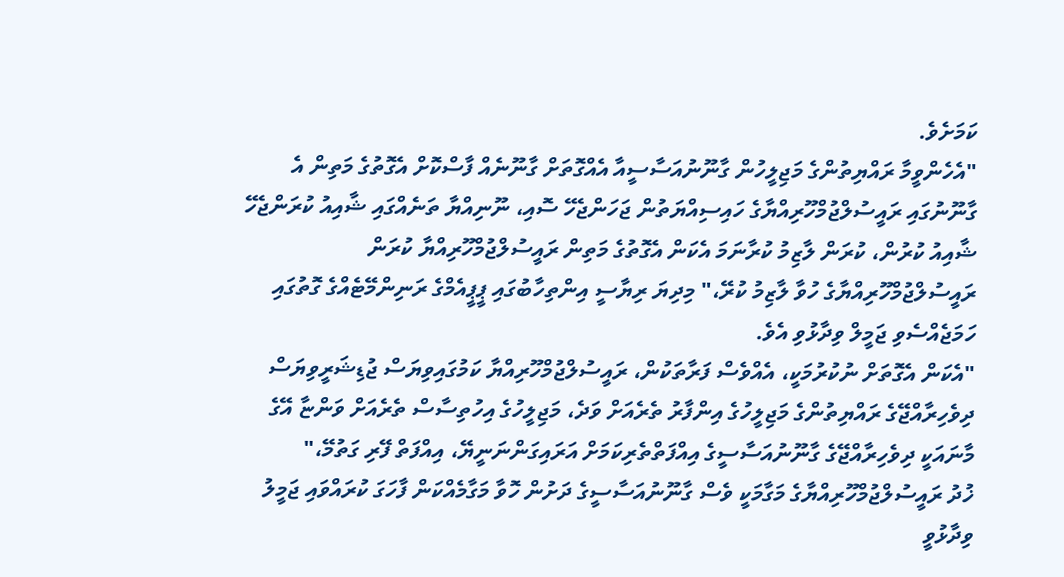ކަމަށެވެ.
"އެހެންވީމާ ރައްޔިތުންގެ މަޖިލީހުން ގާނޫނުއަސާސީއާ އެއްގޮތަށް ގާނޫނެއް ފާސްކޮށް އެގޮތުގެ މަތިން އެ ގާނޫނުގައި ރައީސުލްޖުމްހޫރިއްޔާގެ ހައިސިއްޔަތުން ޖަހަންޖެހޭ ސޮއި، ނޫނިއްޔާ ތަނެއްގައި ޝާއިއު ކުރަންޖެހޭ ޝާއިއު ކުރުން، ކުރަން ލާޒިމު ކުރާނަމަ އެކަން އެގޮތުގެ މަތިން ރައީސުލްޖުމްހޫރިއްޔާ ކުރަން ރައީސުލްޖުމްހޫރިއްޔާގެ ހުވާ ލާޒިމު ކުރޭ،" މިދިޔަ ރިޔާސީ އިންތިހާބުގައި ޕީޕީއެމްގެ ރަނިންމޭޓެއްގެ ގޮތުގައި ހަމަޖެއްސެވި ޖަމީލް ވިދާޅުވި އެވެ.
"އެކަން އެގޮތަށް ނުކުރުމަކީ، އެއްވެސް ފަރާތަކުން، ރައީސުލްޖުމްހޫރިއްޔާ ކަމުގައިވިޔަސް ޖުޑިޝަރީވިޔަސް ދިވެހިރާއްޖޭގެ ރައްޔިތުންގެ މަޖިލީހުގެ އިންފާރު ތެރެއަށް ވަދެ، މަޖިލީހުގެ އިހުތިސާސް ތެރެއަށް ވަންޏާ އޭގެ މާނައަކީ ދިވެހިރާއްޖޭގެ ގާނޫނުއަސާސީގެ އިއްފަތްތެރިކަމަށް އަރައިގަންނަނީޔޭ، އިއްފަތް ފޭރި ގަތުމޭ،"
ޚުދު ރައީސުލްޖުމްހޫރިއްޔާގެ މަގާމަކީ ވެސް ގާނޫނުއަސާސީގެ ދަށުން ހޮވާ މަގާމެއްކަން ފާހަގަ ކުރައްވައި ޖަމީލު ވިދާޅުވީ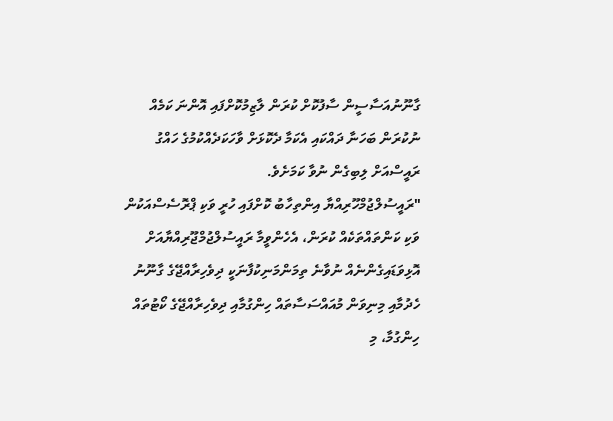ގާނޫނުއަސާސީން ސާފުކޮށް ކުރަން ލާޒިމުކޮށްފައި އޮންނަ ކަމެއް ނުކުރަން ބަހަނާ ދައްކައި އެކަމާ ދެކޮޅަށް ވާހަކަދެއްކުމުގެ ހައްގު ރައީސްއަށް ލިބިގެން ނުވާ ކަމަށެވެ.
"ރައީސުލްޖުމްހޫރިއްޔާ އިންތިހާބު ކޮށްފައި ހުރީ ވަކި ޕްރޮސެސްއަކުން ވަކި ކަންތައްތަކެއް ކުރަން، އެހެންވީމާ ރައީސުލްޖުމްޖޫރިއްޔާއަށް އޮޅިވަޑައިގެންނެއް ނުވާނެ ތިމަންމަނިކުފާނަކީ ދިވެހިރާއްޖޭގެ ގާނޫނު ހެދުމާއި މިނިވަން މުއައްސަސާތައް ހިންގުމާއި ދިވެހިރާއްޖޭގެ ކޯޓުތައް ހިންގުމާ، މި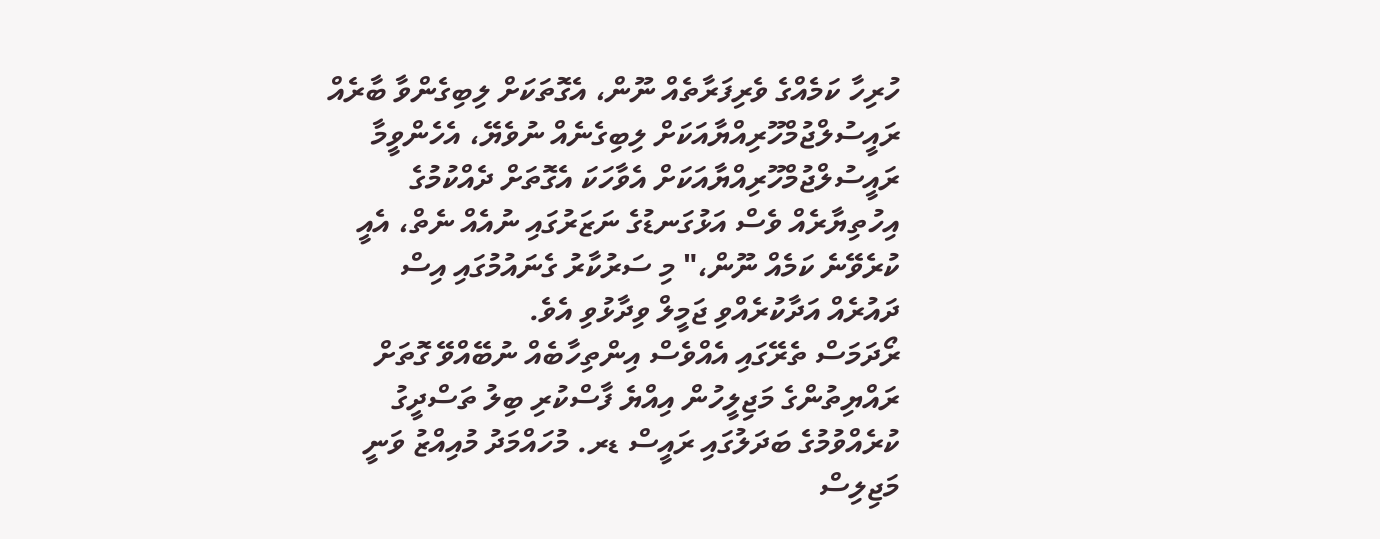ހުރިހާ ކަމެއްގެ ވެރިފަރާތެއް ނޫން، އެގޮތަކަށް ލިބިގެންވާ ބާރެއް ރައީސުލްޖުމްހޫރިއްޔާއަކަށް ލިބިގެނެއް ނުވެޔޭ، އެހެންވީމާ ރައީސުލްޖުމްހޫރިއްޔާއަކަށް އެވާހަކަ އެގޮތަށް ދެއްކުމުގެ އިހުތިޔާރެއް ވެސް އަޅުގަނޑުގެ ނަޒަރުގައި ނުއެއް ނެތް، އެއީ ކުރެވޭނެ ކަމެއް ނޫން،" މި ސަރުކާރު ގެނައުމުގައި އިސް ދައުރެއް އަދާކުރެއްވި ޖަމީލް ވިދާޅުވި އެވެ.
ރޯދަމަސް ތެރޭގައި އެއްވެސް އިންތިހާބެއް ނުބޭއްވޭ ގޮތަށް ރައްޔިތުންގެ މަޖިލީހުން އިއްޔެ ފާސްކުރި ބިލު ތަސްދީގު ކުރެއްވުމުގެ ބަދަލުގައި ރައީސް ޑރ. މުހައްމަދު މުއިއްޒު ވަނީ މަޖިލިސް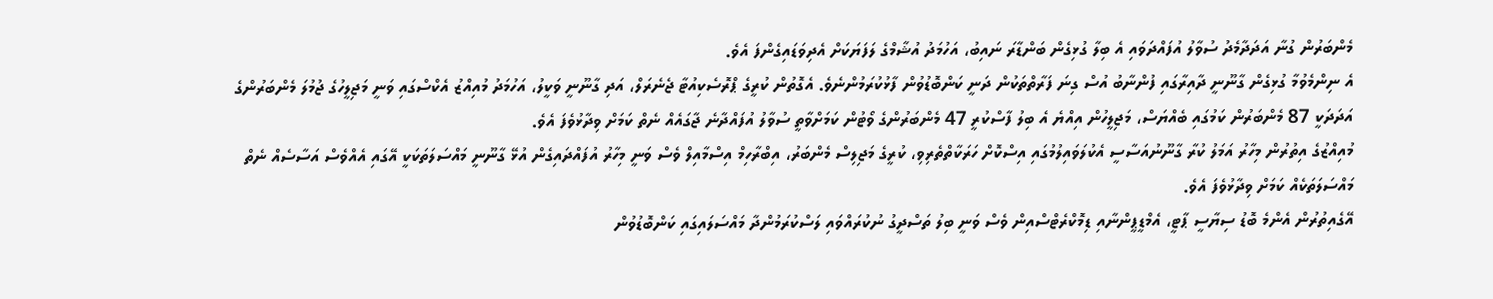މެންބަރުން ގުނާ އަދަދާމެދު ސުވާލު އުފައްދަވައި އެ ބިލާ ގުޅިގެން ބަންޑާރަ ނައިބު، އަހުމަދު އުޝާމްގެ ލަފަޔަކަށް އެދިވަޑައިގެންފަ އެވެ.
އެ ނިންމެވުމާ ގުޅިގެން ގާނޫނީ ދާއިރާގައި ފުންނާބު އުސް ގިނަ ފަރާތްތަކުން ދަނީ ކަންބޮޑުވުން ފާޅުކުރަމުންނެވެ. އެގޮތުން ކުރީގެ ޕްރޮސެކިއުޓާ ޖެނެރަލް، އަދި ގާނޫނީ ވަކީލު، އަހުމަދު މުއިއްޒު އެކްސްގައި ވަނީ މަޖިލީހުގެ ޖުމުލަ މެންބަރުންގެ އަދަދަކީ 87 މެންބަރުން ކަމުގައި ބެއްޔަސް، މަޖިލީހުން އިއްޔެ އެ ބިލު ފާސްކުރީ 47 މެންބަރުންގެ ވޯޓުން ކަމަށްވާތީ ސުވާލު އުފައްދާނެ ޖާގައެއް ނެތް ކަމަށް ވިދާޅުވެފަ އެވެ.
މުއިއްޒުގެ އިތުރުން މިހާރު އަމަލު ކުރާ ގާނޫނުއަސާސީ އެކުލަވައިލުމުގައި އިސްކޮށް ހަރަކާތްތެރިވި، ކުރީގެ މަޖިލިސް މެންބަރު، އިބްރާހިމް އިސްމާއިލް ވެސް ވަނީ މިހާރު އުފައްދައިގެން އުޅޭ ގާނޫނީ މައްސަލަތަކަކީ އޭގައި އެއްވެސް އަސާސެއް ނެތް މައްސަލަތަކެއް ކަމަށް ވިދާޅުވެފަ އެވެ.
އޭގެއިތުރުން އެންމެ ބޮޑު ސިޔާސީ ޕާޓީ، އެމްޑީޕީންނާއި ޑިމޮކްރެޓްސްއިން ވެސް ވަނީ ބިލު ތަސްދީގު ނުކުރައްވައި ލަސްކުރަމުންދާ މައްސަލައިގައި ކަންބޮޑުވުން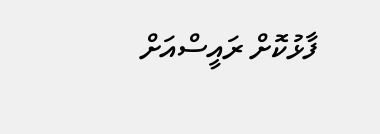ފާޅުކޮށް ރައީސްއަށް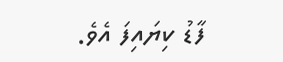ފާޑު ކިޔައިފަ އެވެ.